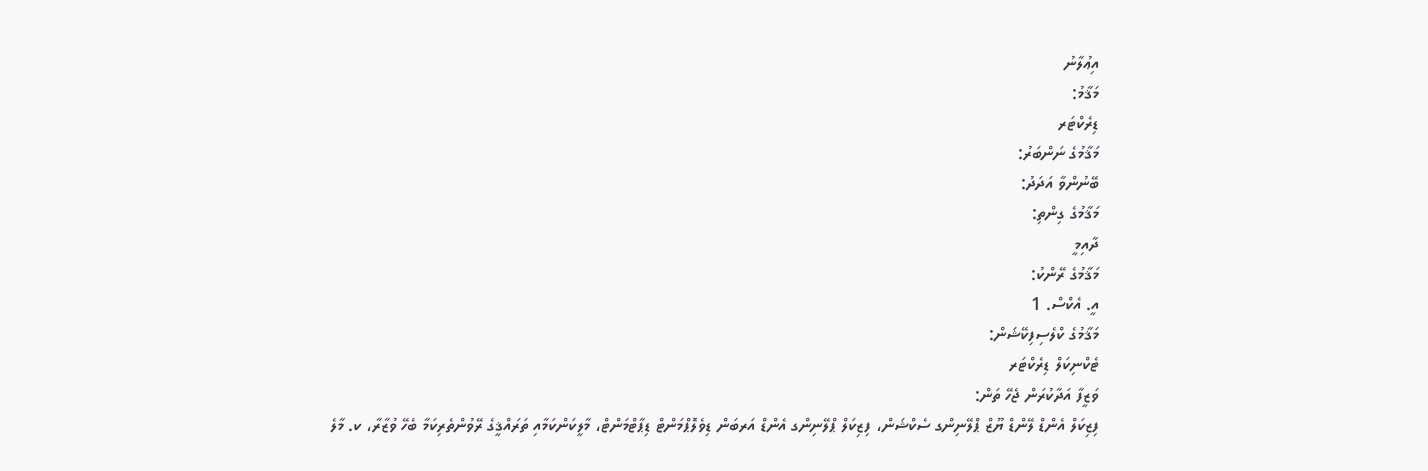އިޢުލާނު
މަޤާމު:
ޑިރެކްޓަރ
މަޤާމުގެ ނަންބަރު:
ބޭނުންވާ އަދަދު:
މަޤާމުގެ ގިންތި:
ދާއިމީ
މަޤާމުގެ ރޭންކު:
އީ. އެކްސް. 1
މަޤާމުގެ ކްލެސިފިކޭޝަން:
ޓެކްނިކަލް ޑިރެކްޓަރ
ވަޒީފާ އަދާކުރަން ޖެހޭ ތަން:
ފިޒިކަލް އެންޑް ލޭންޑް ޔޫޒް ޕްލޭނިންގ ސެކްޝަން، ފިޒިކަލް ޕްލޭނިންގ އެންޑް އަރބަން ޑިވެލޮޕްމަންޓް ޑިޕާޓްމަންޓް، މާލީކަންކަމާއި ތަރައްޤީގެ ރޭވުންތެރިކަމާ ބެހޭ ވުޒާރާ، ކ. މާލެ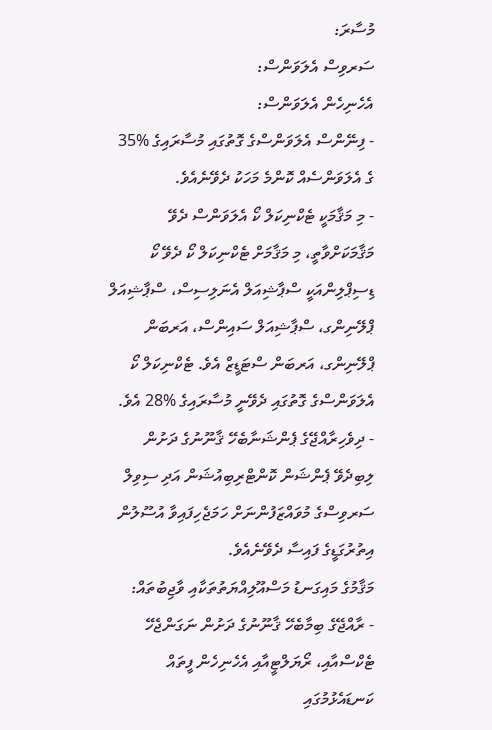މުސާރަ:
ސަރވިސް އެލަވަންސް:
އެހެނިހެން އެލަވަންސް:
- ފިނޭންސް އެލަވަންސްގެ ގޮތުގައި މުސާރައިގެ %35 ގެ އެލަވަންސެއް ކޮންމެ މަހަކު ދެވޭނެއެވެ.
- މި މަޤާމަކީ ޓެކްނިކަލް ކޯ އެލަވަންސް ދެވޭ މަޤާމަކަށްވާތީ، މި މަޤާމަށް ޓެކްނިކަލް ކޯ ދެވޭ ކޯ ޑިސިޕްލިންއަކީ ސްޕާޝިއަލް އެނަލިސިސް، ސްޕާޝިއަލް ޕްލޭނިންގ، ސްޕާޝިއަލް ސައިންސް، އަރބަން ޕްލޭނިންގ، އަރބަން ސްޓަޑީޒް އެވެ. ޓެކްނިކަލް ކޯ އެލަވަންސްގެ ގޮތުގައި ދެވޭނީ މުސާރައިގެ %28 އެވެ.
- ދިވެހިރާއްޖޭގެ ޕެންޝަނާބެހޭ ޤާނޫނުގެ ދަށުން ލިބިދެވޭ ޕެންޝަން ކޮންޓްރިބިއުޝަން އަދި ސިވިލް ސަރވިސްގެ މުވައްޒަފުންނަށް ހަމަޖެހިފައިވާ އުސޫލުން އިތުރުގަޑީގެ ފައިސާ ދެވޭނެއެވެ.
މަޤާމުގެ މައިގަނޑު މަސްއޫލިއްޔަތުތަކާއި ވާޖިބުތައް:
- ރާއްޖޭގެ ބިމާބެހޭ ޤާނޫނުގެ ދަށުން ނަގަންޖެހޭ ޓެކްސްއާއި، ރޯޔަލްޓީއާއި އެހެނިހެން ފީތައް ކަނޑައެޅުމުގައި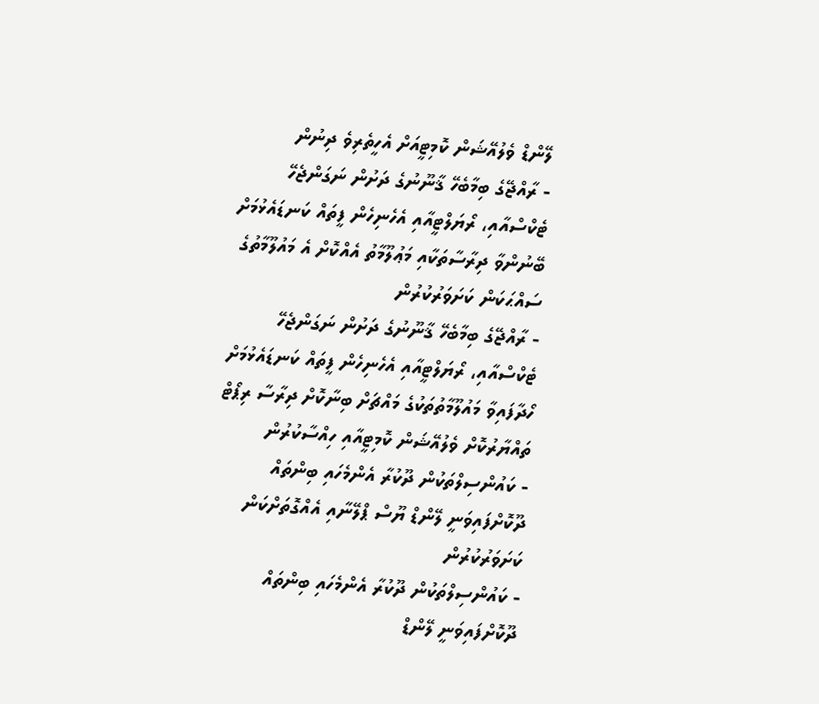ލޭންޑް ވެލުއޭޝަން ކޮމިޓީއަށް އެހީތެރިވެ ދިނުން
- ރާއްޖޭގެ ބިމާބެހޭ ޤާނޫނުގެ ދަށުން ނަގަންޖެހޭ ޓެކްސްއާއި، ރޯޔަލްޓީއާއި އެހެނިހެން ފީތައް ކަނޑައެޅުމަށް ބޭނުންވާ ދިރާސާތަކާއި މަޢުލޫމާތު އެއްކޮށް އެ މައުލޫމާތުގެ ސައްޙަކަން ކަށަވަރުކުރުން
- ރާއްޖޭގެ ބިމާބެހޭ ޤާނޫނުގެ ދަށުން ނަގަންޖެހޭ ޓެކްސްއާއި، ރޯޔަލްޓީއާއި އެހެނިހެން ފީތައް ކަނޑައެޅުމަށް ހޯދާފައިވާ މައުލޫމާތުތަކުގެ މައްޗަށް ބިނާކޮށް ދިރާސާ ރިޕޯޓް ތައްޔާރުކޮށް ވެލުއޭޝަން ކޮމިޓީއާއި ހިއްސާކުރުން
- ކައުންސިލްތަކުން ދޫކުރާ އެންމެހައި ބިންތައް ދޫކޮށްފައިވަނީ ލޭންޑް ޔޫސް ޕްލޭނާއި އެއްގޮތަށްކަން ކަށަވަރުކުރުން
- ކައުންސިލްތަކުން ދޫކުރާ އެންމެހައި ބިންތައް ދޫކޮށްފައިވަނީ ލޭންޑް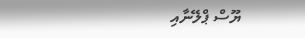ޔޫސް ޕްލޭނާއި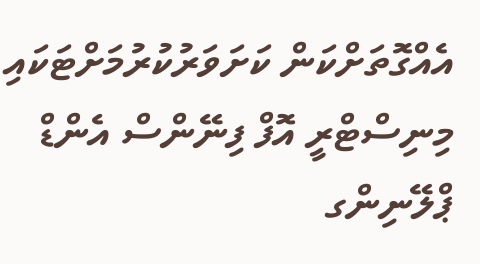އެއްގޮތަށްކަން ކަށަވަރުކުރުމަށްޓަކައި މިނިސްޓްރީ އޮފް ފިނޭންސް އެންޑް ޕްލޭނިންގ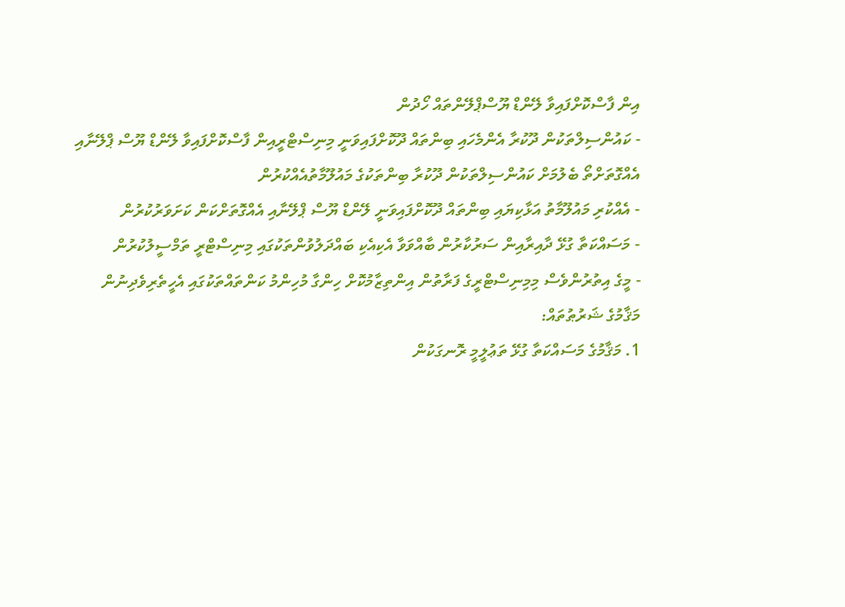އިން ފާސްކޮށްފައިވާ ލޭންޑް ޔޫސްޕްލޭންތައް ހޯދުން
- ކައުންސިލްތަކުން ދޫކުރާ އެންމެހައި ބިންތައް ދޫކޮށްފައިވަނީ މިނިސްޓްރީއިން ފާސްކޮށްފައިވާ ލޭންޑް ޔޫސް ޕްލޭނާއި އެއްގޮތަށްތޯ ބެލުމަށް ކައުންސިލްތަކުން ދޫކުރާ ބިންތަކުގެ މައުލޫމާތުއެއްކުރުން
- އެއްކުރި މައުލޫމާތު އަޅާކިޔައި ބިންތައް ދޫކޮށްފައިވަނީ ލޭންޑް ޔޫސް ޕްލޭނާއި އެއްގޮތަށްކަން ކަށަވަރުކުރުން
- މަސައްކަތާ ގުޅޭ ދާއިރާއިން ސަރުކާރުން ބާއްވަވާ އެކިއެކި ބައްދަލުވުންތަކުގައި މިނިސްޓްރީ ތަމްސީލުކުރުން
- މީގެ އިތުރުންވެސް މިމިނިސްޓްރީގެ ފަރާތުން އިންތިޒާމުކޮށް ހިންގާ މުހިންމު ކަންތައްތަކުގައި އެހީތެރިވެދިނުން
މަޤާމުގެ ޝަރުޠުތައް:
1. މަޤާމުގެ މަސައްކަތާ ގުޅޭ ތަޢުލީމީ ރޮނގަކުން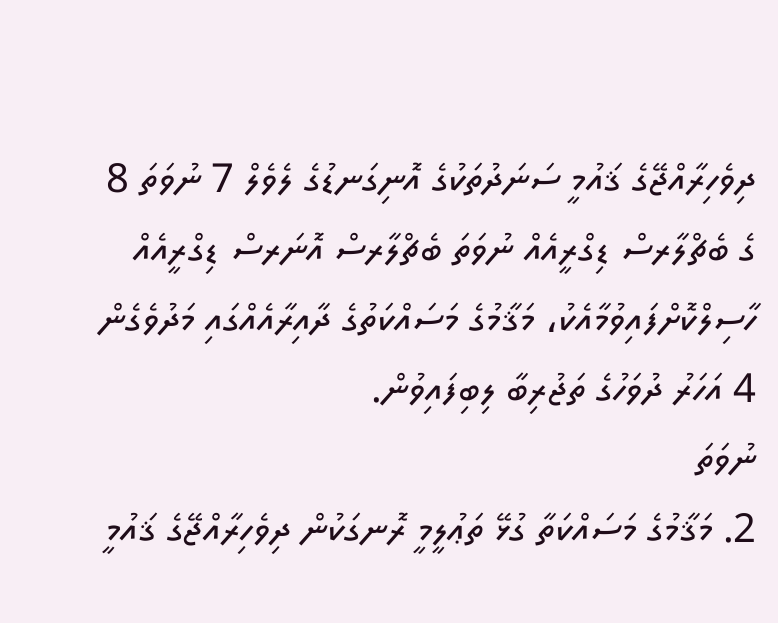ދިވެހިރާއްޖޭގެ ޤައުމީ ސަނަދުތަކުގެ އޮނިގަނޑުގެ ލެވެލް 7 ނުވަތަ 8 ގެ ބެޗްލާރސް ޑިގްރީއެއް ނުވަތަ ބެޗްލާރސް އޮނަރސް ޑިގްރީއެއް ހާސިލްކޮށްފައިވުމާއެކު، މަޤާމުގެ މަސައްކަތުގެ ދާއިރާއެއްގައި މަދުވެގެން 4 އަހަރު ދުވަހުގެ ތަޖުރިބާ ލިބިފައިވުން.
ނުވަތަ
2. މަޤާމުގެ މަސައްކަތާ ގުޅޭ ތަޢުލީމީ ރޮނގަކުން ދިވެހިރާއްޖޭގެ ޤައުމީ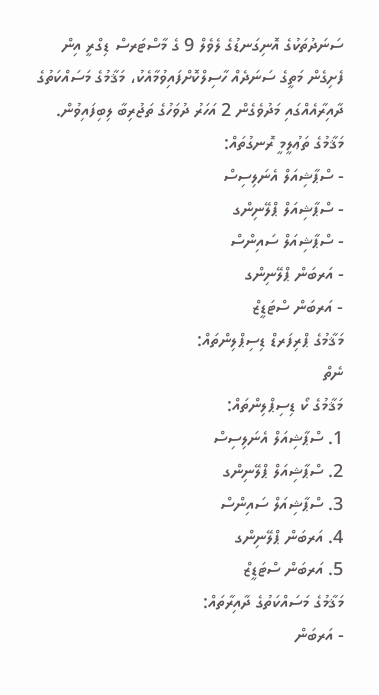ސަނަދުތަކުގެ އޮނިގަނޑުގެ ލެވެލް 9 ގެ މާސްޓަރސް ޑިގްރީ އިން ފެށިގެން މަތީގެ ސަނަދެއް ހާސިލްކޮށްފައިވުމާއެކު، މަޤާމުގެ މަސައްކަތުގެ ދާއިރާއެއްގައި މަދުވެގެން 2 އަހަރު ދުވަހުގެ ތަޖުރިބާ ލިބިފައިވުން.
މަޤާމުގެ ތަޢުލީމީ ރޮނގުތައް:
- ސްޕާޝިއަލް އެނަލިސިސް
- ސްޕާޝިއަލް ޕްލޭނިންގ
- ސްޕާޝިއަލް ސައިންސް
- އަރބަން ޕްލޭނިންގ
- އަރބަން ސްޓަޑީޒް
މަޤާމުގެ ޕްރިފަރޑް ޑިސިޕްލިންތައް:
ނެތް
މަޤާމުގެ ކޯ ޑިސިޕްލިންތައް:
1. ސްޕާޝިއަލް އެނަލިސިސް
2. ސްޕާޝިއަލް ޕްލޭނިންގ
3. ސްޕާޝިއަލް ސައިންސް
4. އަރބަން ޕްލޭނިންގ
5. އަރބަން ސްޓަޑީޒް
މަޤާމުގެ މަސައްކަތުގެ ދާއިރާތައް:
- އަރބަން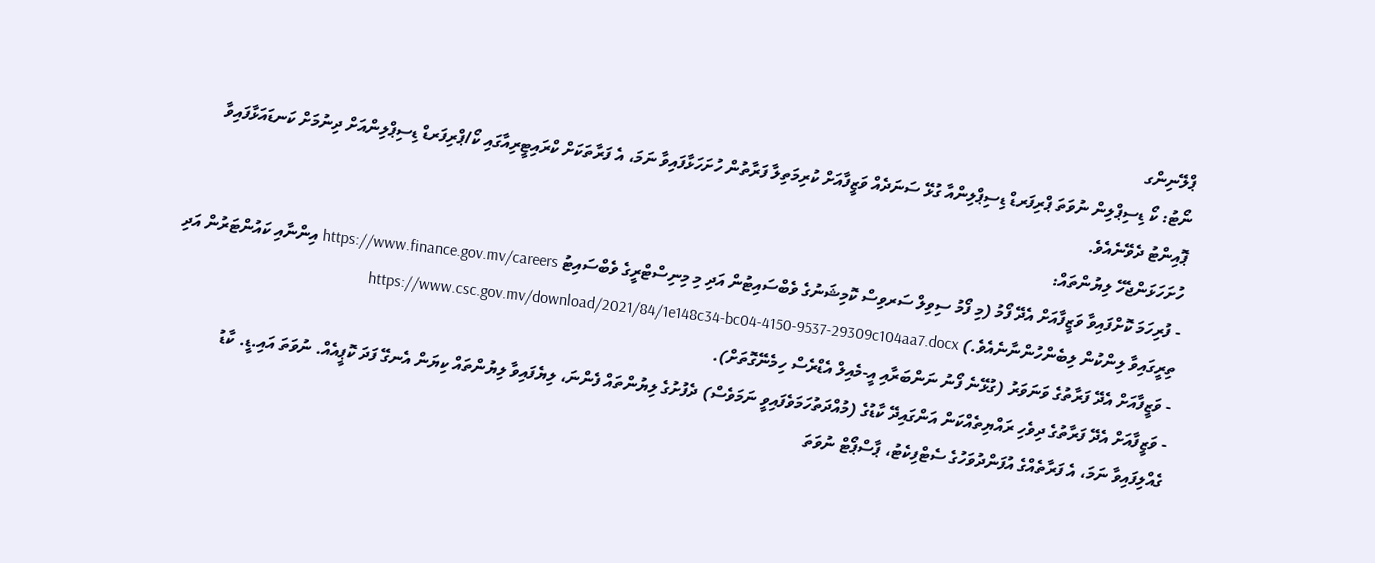ޕްލޭނިންގ
ނޯޓު: ކޯ ޑިސިޕްލިން ނުވަތަ ޕްރިފަރޑް ޑިސިޕްލިންއާ ގުޅޭ ސަނަދެއް ވަޒީފާއަށް ކުރިމަތިލާ ފަރާތުން ހުށަހަޅާފައިވާ ނަމަ، އެ ފަރާތަކަށް ކްރައިޓީރިއާގައި ކޯ/ޕްރިފަރޑް ޑިސިޕްލިންއަށް ދިނުމަށް ކަނޑައަޅާފައިވާ ޕޮއިންޓު ދެވޭނެއެވެ.
ހުށަހަޅަންޖެހޭ ލިޔުންތައް:
- ފުރިހަމަ ކޮށްފައިވާ ވަޒީފާއަށް އެދޭ ފޯމު (މި ފޯމު ސިވިލް ސަރވިސް ކޮމިޝަނުގެ ވެބްސައިޓުން އަދި މި މިނިސްޓްރީގެ ވެބްސައިޓު https://www.finance.gov.mv/careers އިންނާއި ކައުންޓަރުން އަދި ތިރީގައިވާ ލިންކުން ލިބެންހުންނާނެއެވެ.) https://www.csc.gov.mv/download/2021/84/1e148c34-bc04-4150-9537-29309c104aa7.docx
- ވަޒީފާއަށް އެދޭ ފަރާތުގެ ވަނަވަރު (ގުޅޭނެ ފޯނު ނަންބަރާއި އީ-މެއިލް އެޑްރެސް ހިމެނޭގޮތަށް).
- ވަޒީފާއަށް އެދޭ ފަރާތުގެ ދިވެހި ރައްޔިތެއްކަން އަންގައިދޭ ކާޑުގެ (މުއްދަތުހަމަވެފައިވީ ނަމަވެސް) ދެފުށުގެ ލިޔުންތައް ފެންނަ، ލިޔެފައިވާ ލިޔުންތައް ކިޔަން އެނގޭ ފަދަ ކޮޕީއެއް. ނުވަތަ އައި.ޑީ. ކާޑު ގެއްލިފައިވާ ނަމަ، އެ ފަރާތެއްގެ އުފަންދުވަހުގެ ސެޓްފިކެޓު، ޕާސްޕޯޓް ނުވަތަ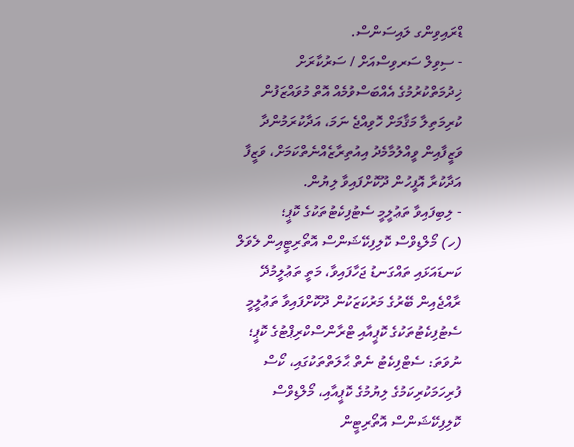ޑްރައިވިންގ ލައިސަންސް.
- ސިވިލް ސަރވިސްއަށް / ސަރުކާރަށް ޚިދުމަތްކުރުމުގެ އެއްބަސްވުމެއް އޮތް މުވައްޒަފުން ކުރިމަތިލާ މަޤާމަށް ހޮވިއްޖެ ނަމަ، އަދާކުރަމުންދާ ވަޒީފާއިން ވީއްލުމާމެދު އިއުތިރާޒެއްނެތްކަމަށް، ވަޒީފާ އަދާކުރާ އޮފީހުން ދޫކޮށްފައިވާ ލިޔުން.
- ލިބިފައިވާ ތަޢުލީމީ ސެޓުފިކެޓުތަކުގެ ކޮޕީ؛
(ހ) މޯލްޑިވްސް ކޮލިފިކޭޝަންސް އޮތޯރިޓީއިން ލެވަލް ކަނޑައަޅައި ތައްގަނޑު ޖަހާފައިވާ، މަތީ ތަޢުލީމުދޭ ރާއްޖެއިން ބޭރުގެ މަރުކަޒަކުން ދޫކޮށްފައިވާ ތަޢުލީމީ ސެޓުފިކެޓުތަކުގެ ކޮޕީއާއި ޓްރާންސްކްރިޕްޓުގެ ކޮޕީ؛ ނުވަތަ: ސެޓްފިކެޓު ނެތް ޙާލަތްތަކުގައި، ކޯސް ފުރިހަމަކުރިކަމުގެ ލިޔުމުގެ ކޮޕީއާއި، މޯލްޑިވްސް ކޮލިފިކޭޝަންސް އޮތޯރިޓީން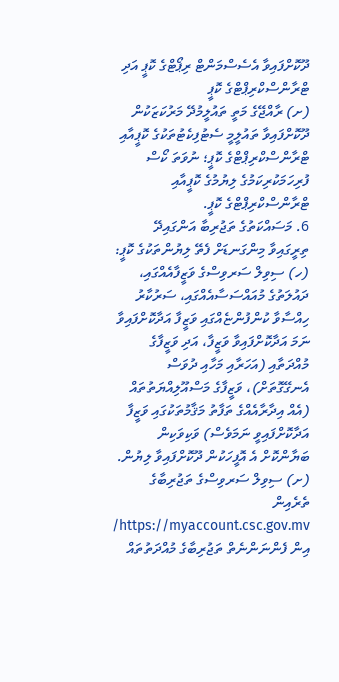ދޫކޮށްފައިވާ އެސެސްމަންޓް ރިޕޯޓްގެ ކޮޕީ އަދި ޓްރާންސްކްރިޕްޓްގެ ކޮޕީ
(ށ) ރާއްޖޭގެ މަތީ ތައުލީމުދޭ މަރުކަޒަކުން ދޫކޮށްފައިވާ ތައުލީމީ ސެޓުފިކެޓުތަކުގެ ކޮޕީއާއި ޓްރާންސްކްރިޕްޓްގެ ކޮޕީ؛ ނުވަތަ ކޯސް ފުރިހަމަކުރިކަމުގެ ލިޔުމުގެ ކޮޕީއާއި ޓްރާންސްކްރިޕްޓްގެ ކޮޕީ.
6. މަސައްކަތުގެ ތަޖުރިބާ އަންގައިދޭ ތިރީގައިވާ މިންގަނޑަށް ފެތޭ ލިޔުންތަކުގެ ކޮޕީ:
(ހ) ސިވިލް ސަރވިސްގެ ވަޒީފާއެއްގައި، ދައުލަތުގެ މުއައްސަސާއެއްގައި، ސަރުކާރު ހިއްސާވާ ކުންފުންޏެއްގައި ވަޒީފާ އަދާކޮށްފައިވާ ނަމަ އަދާކޮށްފައިވާ ވަޒީފާ، އަދި ވަޒީފާގެ މުއްދަތާއި (އަހަރާއި މަހާއި ދުވަސް އެނގޭގޮތަށް)، ވަޒީފާގެ މަސްއޫލިއްޔަތުތައް (އެއް އިދާރާއެއްގެ ތަފާތު މަޤާމުތަކުގައި ވަޒީފާ އަދާކޮށްފައިވީ ނަމަވެސް) ވަކިވަކިން ބަޔާންކޮށް އެ އޮފީހަކުން ދޫކޮށްފައިވާ ލިޔުން.
(ށ) ސިވިލް ސަރވިސްގެ ތަޖުރިބާގެ ތެރެއިން https://myaccount.csc.gov.mv/ އިން ފެންނަންނެތް ތަޖުރިބާގެ މުއްދަތުތައް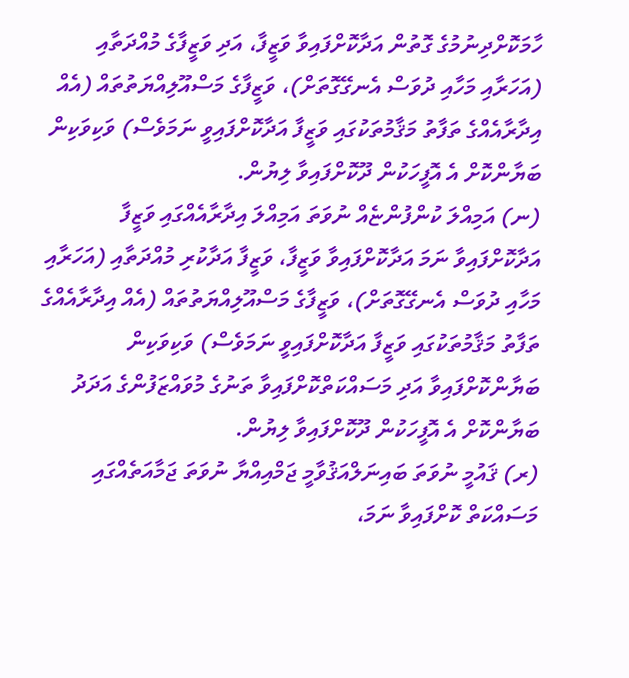ހާމަކޮށްދިނުމުގެ ގޮތުން އަދާކޮށްފައިވާ ވަޒީފާ، އަދި ވަޒީފާގެ މުއްދަތާއި (އަހަރާއި މަހާއި ދުވަސް އެނގޭގޮތަށް)، ވަޒީފާގެ މަސްއޫލިއްޔަތުތައް (އެއް އިދާރާއެއްގެ ތަފާތު މަޤާމުތަކުގައި ވަޒީފާ އަދާކޮށްފައިވީ ނަމަވެސް) ވަކިވަކިން ބަޔާންކޮށް އެ އޮފީހަކުން ދޫކޮށްފައިވާ ލިޔުން.
(ނ) އަމިއްލަ ކުންފުންޏެއް ނުވަތަ އަމިއްލަ އިދާރާއެއްގައި ވަޒީފާ އަދާކޮށްފައިވާ ނަމަ އަދާކޮށްފައިވާ ވަޒީފާ، ވަޒީފާ އަދާކުރި މުއްދަތާއި (އަހަރާއި މަހާއި ދުވަސް އެނގޭގޮތަށް)، ވަޒީފާގެ މަސްއޫލިއްޔަތުތައް (އެއް އިދާރާއެއްގެ ތަފާތު މަޤާމުތަކުގައި ވަޒީފާ އަދާކޮށްފައިވީ ނަމަވެސް) ވަކިވަކިން ބަޔާންކޮށްފައިވާ އަދި މަސައްކަތްކޮށްފައިވާ ތަނުގެ މުވައްޒަފުންގެ އަދަދު ބަޔާންކޮށް އެ އޮފީހަކުން ދޫކޮށްފައިވާ ލިޔުން.
(ރ) ޤައުމީ ނުވަތަ ބައިނަލްއަޤުވާމީ ޖަމްއިއްޔާ ނުވަތަ ޖަމާއަތެއްގައި މަސައްކަތް ކޮށްފައިވާ ނަމަ،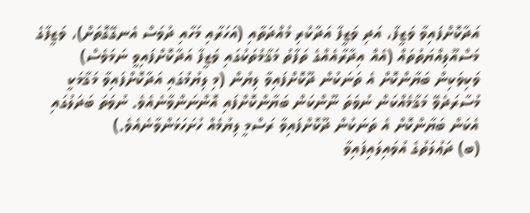އަދާކޮށްފައިވާ ވަޒީފާ، އަދި ވަޒީފާ އަދާކުރި މުއްދަތާއި (އަހަރާއި މަހާއި ދުވަސް އެނގޭގޮތަށް)، ވަޒީފާގެ މަސްއޫލިއްޔަތުތައް (އެއް އިދާރާއެއްގެ ތަފާތު މަޤާމުތަކުގައި ވަޒީފާ އަދާކޮށްފައިވީ ނަމަވެސް) ވަކިވަކިން ބަޔާންކޮށް އެ ތަނަކުން ދޫކޮށްފައިވާ ލިޔުން (މި ލިޔުމުގައި އަދާކޮށްފައިވާ މަޤާމަކީ މުސާރަދެވޭ މަޤާމެއްކަން ނުވަތަ ނޫންކަން ބަޔާންކޮށްފައި އޮންނަންވާނެއެވެ. ނުވަތަ ބަދަލުގައި އެކަން ބަޔާންކޮށް އެ ތަނަކުން ދޫކޮށްފައިވާ ރަސްމީ ލިޔުމެއް ހުށަހަޅަންވާނެއެވެ.)
(ބ) ދަޢުލަތުގެ އުވައިލައިފައިވާ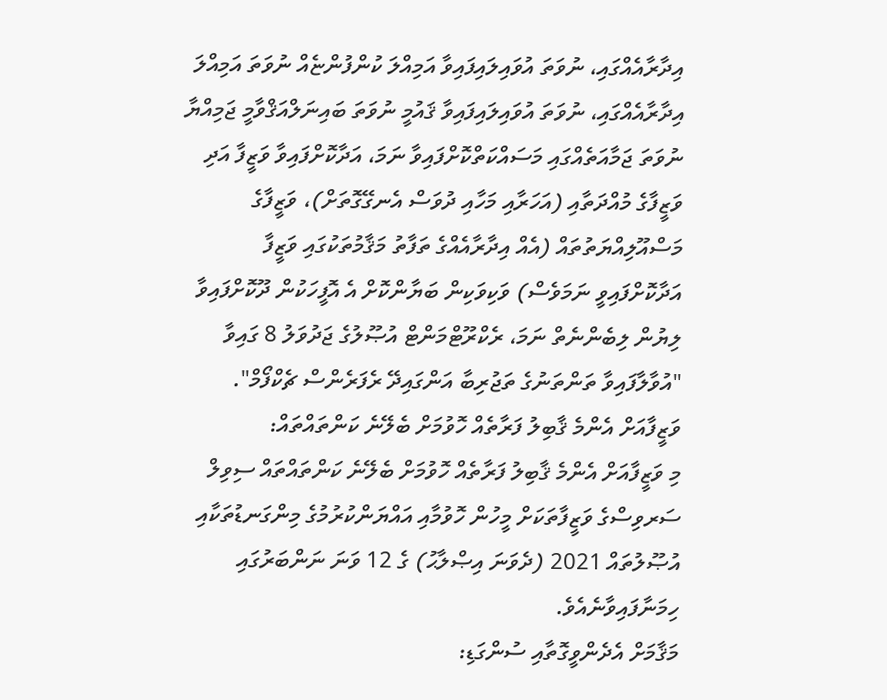އިދާރާއެއްގައި، ނުވަތަ އުވައިލައިފައިވާ އަމިއްލަ ކުންފުންޏެއް ނުވަތަ އަމިއްލަ އިދާރާއެއްގައި، ނުވަތަ އުވައިލައިފައިވާ ޤައުމީ ނުވަތަ ބައިނަލްއަޤްވާމީ ޖަމިއްޔާ ނުވަތަ ޖަމާއަތެއްގައި މަސައްކަތްކޮށްފައިވާ ނަމަ، އަދާކޮށްފައިވާ ވަޒީފާ އަދި ވަޒީފާގެ މުއްދަތާއި (އަހަރާއި މަހާއި ދުވަސް އެނގޭގޮތަށް)، ވަޒީފާގެ މަސްއޫލިއްޔަތުތައް (އެއް އިދާރާއެއްގެ ތަފާތު މަޤާމުތަކުގައި ވަޒީފާ އަދާކޮށްފައިވީ ނަމަވެސް) ވަކިވަކިން ބަޔާންކޮށް އެ އޮފީހަކުން ދޫކޮށްފައިވާ ލިޔުން ލިބެންނެތް ނަމަ، ރެކްރޫޓްމަންޓް އުޞޫލުގެ ޖަދުވަލު 8 ގައިވާ "އުވާލާފައިވާ ތަންތަނުގެ ތަޖުރިބާ އަންގައިދޭ ރެފަރެންސް ޗެކްފޯމް".
ވަޒީފާއަށް އެންމެ ޤާބިލު ފަރާތެއް ހޮވުމަށް ބެލޭނެ ކަންތައްތައް:
މި ވަޒީފާއަށް އެންމެ ޤާބިލު ފަރާތެއް ހޮވުމަށް ބެލޭނެ ކަންތައްތައް ސިވިލް ސަރވިސްގެ ވަޒީފާތަކަށް މީހުން ހޮވުމާއި އައްޔަންކުރުމުގެ މިންގަނޑުތަކާއި އުޞޫލުތައް 2021 (ދެވަނަ އިޞްލާޙު) ގެ 12 ވަނަ ނަންބަރުގައި ހިމަނާފައިވާނެއެވެ.
މަޤާމަށް އެދެންވީގޮތާއި ސުންގަޑި: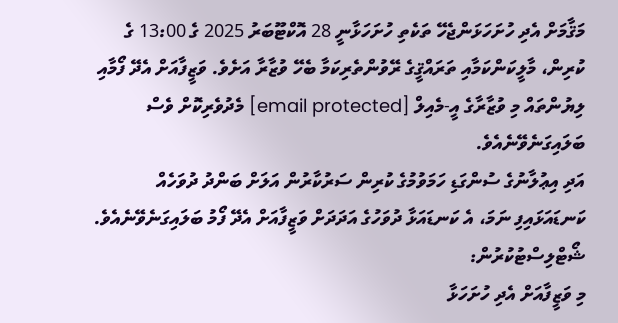މަޤާމަށް އެދި ހުށަހަޅަންޖެހޭ ތަކެތި ހުށަހަޅާނީ 28 އޮކްޓޫބަރު 2025 ގެ 13:00 ގެ ކުރިން، މާލީކަންކަމާއި ތަރައްޤީގެ ރޭވުންތެރިކަމާ ބެހޭ ވުޒާރާ އަށެވެ. ވަޒީފާއަށް އެދޭ ފޯމާއި ލިޔުންތައް މި ވުޒާރާގެ އީ-މެއިލް [email protected] މެދުވެރިކޮށް ވެސް ބަލައިގަނެވޭނެއެވެ.
އަދި އިޢުލާނުގެ ސުންގަޑި ހަމަވުމުގެ ކުރިން ސަރުކާރުން އަލަށް ބަންދު ދުވަހެއް ކަނޑައަޅައިފި ނަމަ، އެ ކަނޑައަޅާ ދުވަހުގެ އަދަދަށް ވަޒީފާއަށް އެދޭ ފޯމު ބަލައިގަނެވޭނެއެވެ.
ޝޯޓްލިސްޓުކުރުން:
މި ވަޒީފާއަށް އެދި ހުށަހަޅާ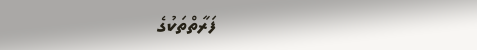ފަރާތްތަކުގެ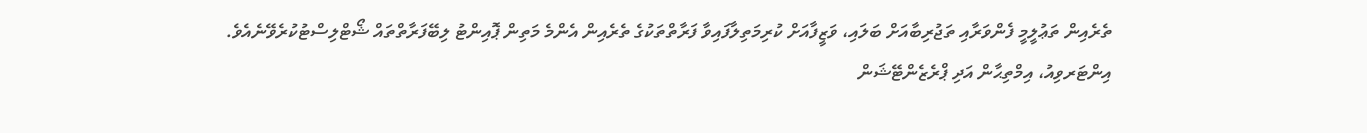ތެރެއިން ތަޢުލީމީ ފެންވަރާއި ތަޖުރިބާއަށް ބަލައި، ވަޒީފާއަށް ކުރިމަތިލާފައިވާ ފަރާތްތަކުގެ ތެރެއިން އެންމެ މަތިން ޕޮއިންޓު ލިބޭފަރާތްތައް ޝޯޓްލިސްޓުކުރެވޭނެއެވެ.
އިންޓަރވިއު، އިމްތިޙާން އަދި ޕްރެޒެންޓޭޝަން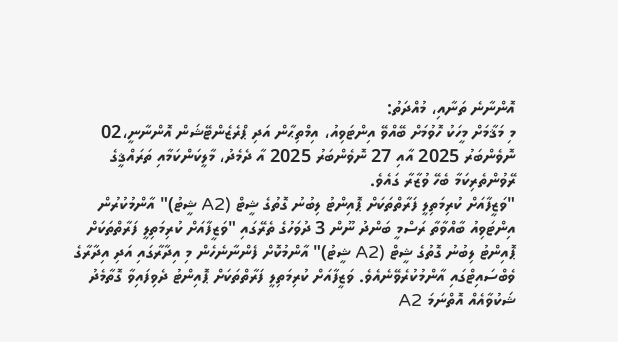އޮންނާނެ ތަނާއި، މުއްދަތު:
މި މަޤާމަށް މީހަކު ހޮވުމަށް ބޭއްވޭ އިންޓަވިއު، އިމްތިޙާން އަދި ޕްރެޒެންޓޭޝަން އޮންނާނީ،02 ނޮވެންބަރު 2025 އާއި 27 ނޮވެންބަރު 2025 އާ ދެމެދު، މާލީކަންކަމާއި ތަރައްޤީގެ ރޭވުންތެރިކަމާ ބެހޭ ވުޒާރާ ގައެވެ.
"ވަޒީފާއަށް ކުރިމަތިލީ ފަރާތްތަކަށް ޕޮއިންޓު ލިބުނު ގޮތުގެ ޝީޓް (A2 ޝީޓު)" އާންމުކުރުން
އިންޓަވިއު ބާއްވާތާ ރަސްމީ ބަންދު ނޫން 3 ދުވަހުގެ ތެރޭގައި "ވަޒީފާއަށް ކުރިމަތިލީ ފަރާތްތަކަށް ޕޮއިންޓު ލިބުނު ގޮތުގެ ޝީޓް (A2 ޝީޓު)" އާންމުކޮށް ފެންނާނެހެން މި އިދާރާގައި އަދި އިދާރާގެ ވެބްސައިޓްގައި އާންމުކުރެވޭނެއެވެ. ވަޒީފާއަށް ކުރިމަތިލީ ފަރާތްތަކަށް ޕޮއިންޓު ދެވިފައިވާ ގޮތާމެދު ޝަކުވާއެއް އޮތްނަމަ A2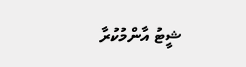ޝީޓު އާންމުކުރާ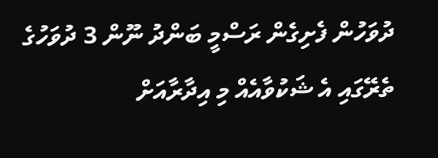ދުވަހުން ފެށިގެން ރަސްމީ ބަންދު ނޫން 3 ދުވަހުގެ ތެރޭގައި އެ ޝަކުވާއެއް މި އިދާރާއަށް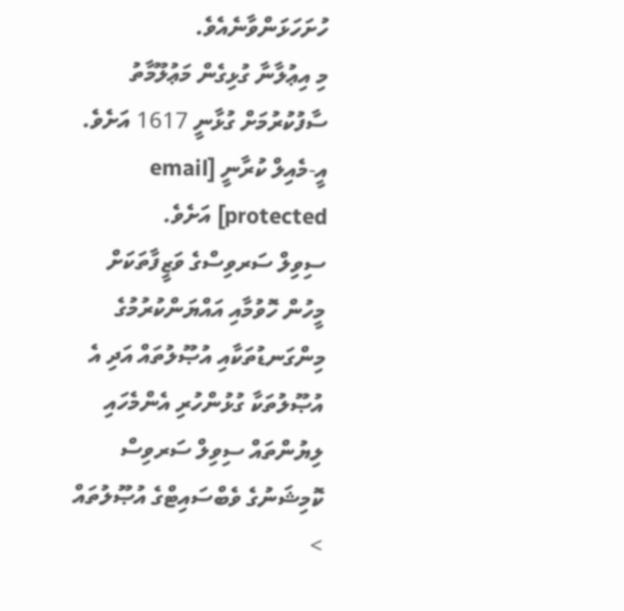ހުށަހަޅަންވާނެއެވެ.
މި އިޢުލާނާ ގުޅިގެން މަޢުލޫމާތު ސާފުކުރުމަށް ގުޅާނީ 1617 އަށެވެ. އީ-މެއިލް ކުރާނީ [email protected] އަށެވެ.
ސިވިލް ސަރވިސްގެ ވަޒީފާތަކަށް މީހުން ހޮވުމާއި އައްޔަންކުރުމުގެ މިންގަނޑުތަކާއި އުޞޫލުތައް އަދި އެ އުޞޫލުތަކާ ގުޅުންހުރި އެންމެހައި ލިޔުންތައް ސިވިލް ސަރވިސް ކޮމިޝަނުގެ ވެބްސައިޓްގެ އުޞޫލުތައް >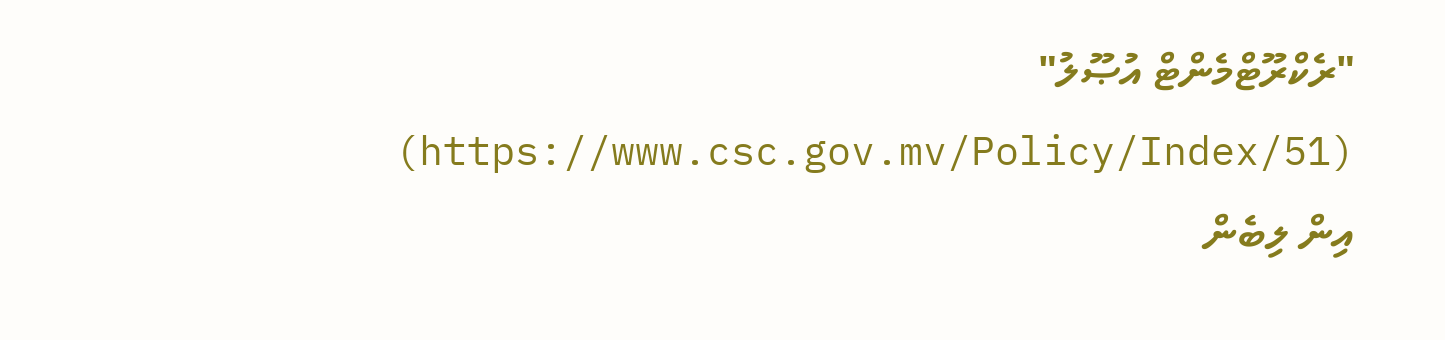"ރެކްރޫޓްމެންޓް އުޞޫލު" (https://www.csc.gov.mv/Policy/Index/51) އިން ލިބެން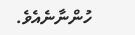ހުންނާނެއެވެ.